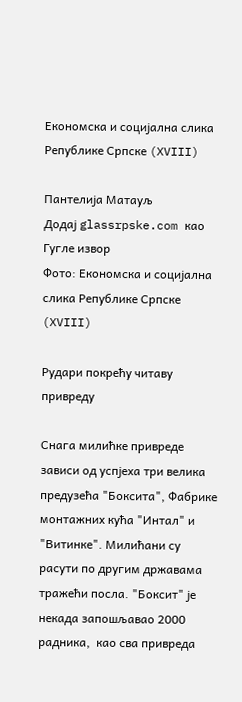Економска и социјална слика Републике Српске (XVIII)

Пантелија Матaуљ
Додај glassrpske.com као Гугле извор
Фото: Економска и социјална слика Републике Српске (XVIII)

Рудари покрећу читаву привреду

Снага милићке привреде зависи од успјеха три велика предузећа "Боксита", Фабрике монтажних кућа "Интал" и "Витинке". Милићани су расути по другим државама тражећи посла. "Боксит" је некада запошљавао 2000 радника,  као сва привреда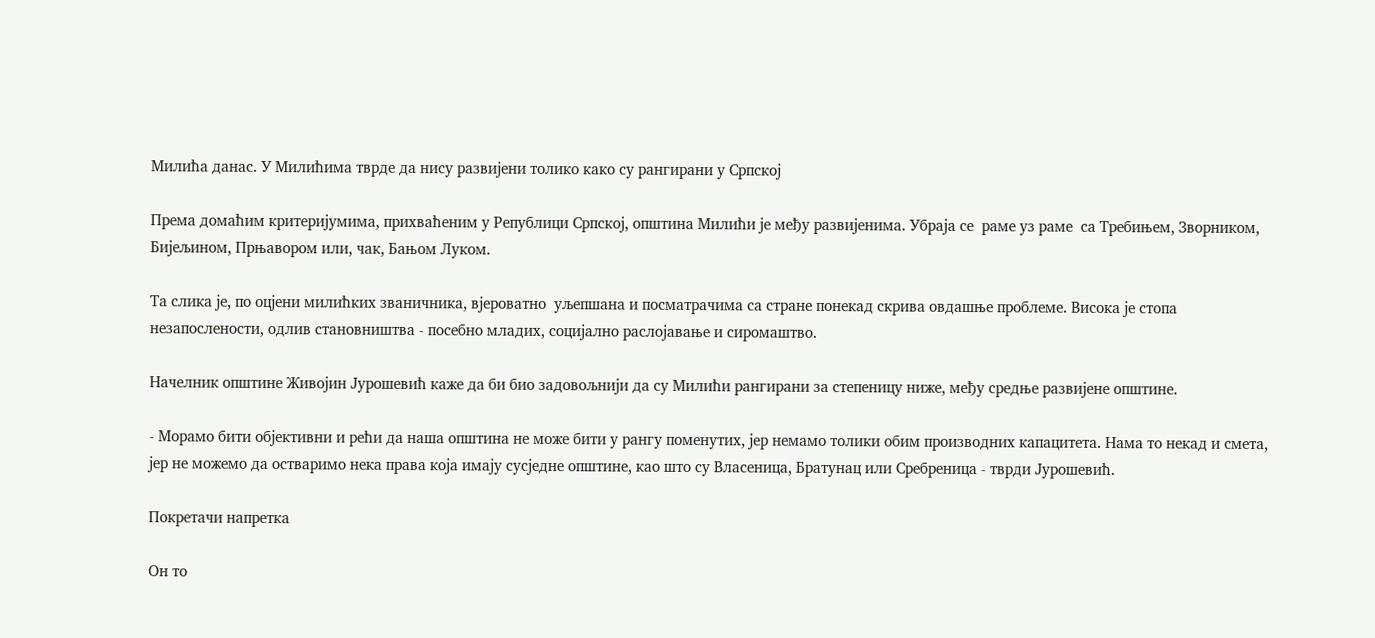Милића данас. У Милићима тврде да нису развијени толико како су рангирани у Српској

Према домаћим критеријумима, прихваћеним у Републици Српској, општина Милићи је међу развијенима. Убраја се  раме уз раме  са Требињем, Зворником, Бијељином, Прњавором или, чак, Бањом Луком.

Та слика је, по оцјени милићких званичника, вјероватно  уљепшана и посматрачима са стране понекад скрива овдашње проблеме. Висока је стопа незапослености, одлив становништва - посебно младих, социјално раслојавање и сиромаштво.

Начелник општине Живојин Јурошевић каже да би био задовољнији да су Милићи рангирани за степеницу ниже, међу средње развијене општине.

- Морамо бити објективни и рећи да наша општина не може бити у рангу поменутих, јер немамо толики обим производних капацитета. Нама то некад и смета, јер не можемо да остваримо нека права која имају сусједне општине, као што су Власеница, Братунац или Сребреница - тврди Јурошевић.

Покретачи напретка

Он то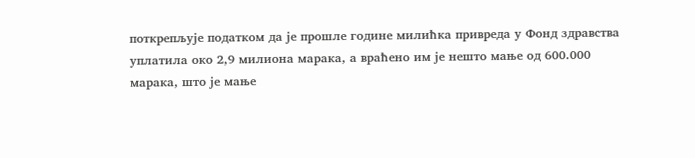поткрепљује податком да је прошле године милићка привреда у Фонд здравства уплатила око 2,9 милиона марака, а враћено им је нешто мање од 600.000 марака, што је мање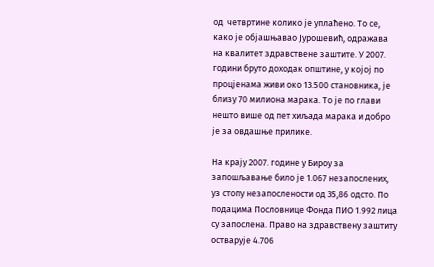од  четвртине колико је уплаћено. То се, како је објашњавао Јурошевић, одражава на квалитет здравствене заштите. У 2007. години бруто доходак општине, у којој по процјенама живи око 13.500 становника, је близу 70 милиона марака. То је по глави  нешто више од пет хиљада марака и добро је за овдашње прилике.

На крају 2007. године у Бироу за запошљавање било је 1.067 незапослених, уз стопу незапослености од 35,86 одсто. По подацима Пословнице Фонда ПИО 1.992 лица су запослена. Право на здравствену заштиту остварује 4.706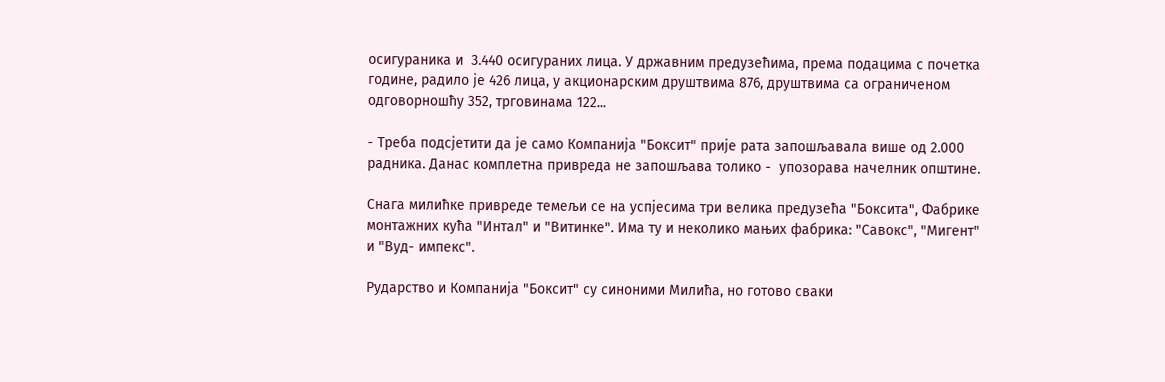осигураника и  3.440 осигураних лица. У државним предузећима, према подацима с почетка године, радило је 426 лица, у акционарским друштвима 876, друштвима са ограниченом одговорношћу 352, трговинама 122...

- Треба подсјетити да је само Компанија "Боксит" прије рата запошљавала више од 2.000 радника. Данас комплетна привреда не запошљава толико -  упозорава начелник општине.

Снага милићке привреде темељи се на успјесима три велика предузећа "Боксита", Фабрике монтажних кућа "Интал" и "Витинке". Има ту и неколико мањих фабрика: "Савокс", "Мигент" и "Вуд- импекс".

Рударство и Компанија "Боксит" су синоними Милића, но готово сваки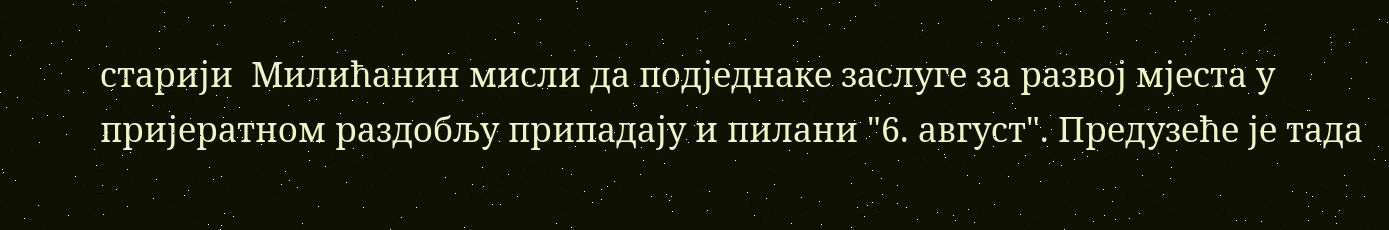старији  Милићанин мисли да подједнаке заслуге за развој мјеста у пријератном раздобљу припадају и пилани "6. август". Предузеће је тада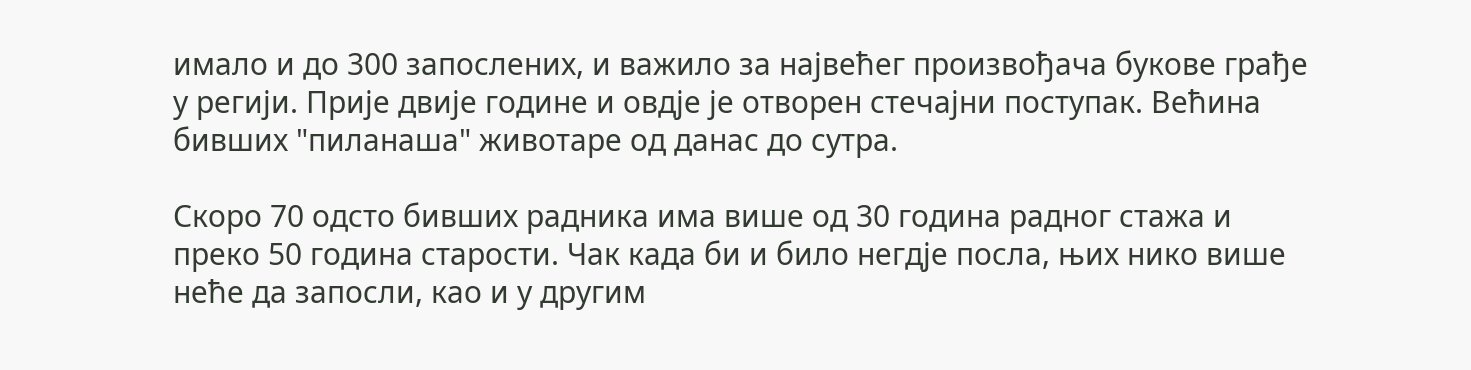имало и до 300 запослених, и важило за највећег произвођача букове грађе у регији. Прије двије године и овдје је отворен стечајни поступак. Већина бивших "пиланаша" животаре од данас до сутра.

Скоро 70 одсто бивших радника има више од 30 година радног стажа и преко 50 година старости. Чак када би и било негдје посла, њих нико више неће да запосли, као и у другим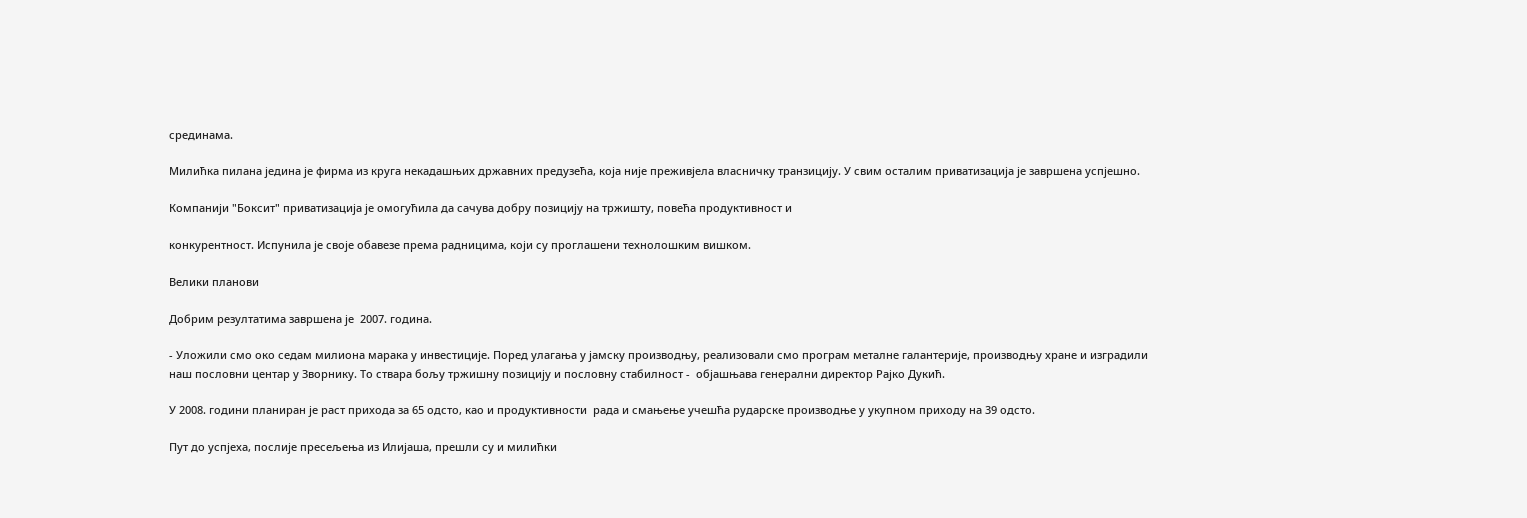срединама.

Милићка пилана једина је фирма из круга некадашњих државних предузећа, која није преживјела власничку транзицију. У свим осталим приватизација је завршена успјешно.

Компанији "Боксит" приватизација је омогућила да сачува добру позицију на тржишту, повећа продуктивност и

конкурентност. Испунила је своје обавезе према радницима, који су проглашени технолошким вишком.

Велики планови

Добрим резултатима завршена је  2007. година.

- Уложили смо око седам милиона марака у инвестиције. Поред улагања у јамску производњу, реализовали смо програм металне галантерије, производњу хране и изградили наш пословни центар у Зворнику. То ствара бољу тржишну позицију и пословну стабилност -  објашњава генерални директор Рајко Дукић.

У 2008. години планиран је раст прихода за 65 одсто, као и продуктивности  рада и смањење учешћа рударске производње у укупном приходу на 39 одсто.

Пут до успјеха, послије пресељења из Илијаша, прешли су и милићки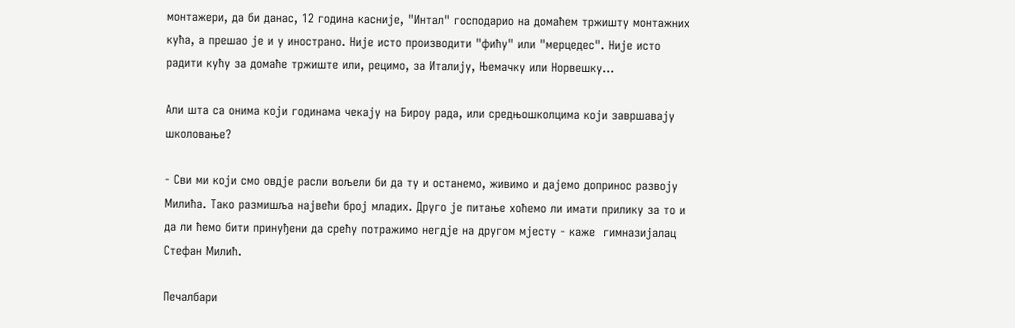монтажери, да би данас, 12 година касније, "Интал" господарио на домаћем тржишту монтажних кућа, а прешао је и у инострано. Није исто производити "фићу" или "мерцедес". Није исто радити кућу за домаће тржиште или, рецимо, за Италију, Њемачку или Норвешку...

Aли шта са онима који годинама чекају на Бироу рада, или средњошколцима који завршавају школовање?

- Сви ми који смо овдје расли вољели би да ту и останемо, живимо и дајемо допринос развоју Милића. Тако размишља највећи број младих. Друго је питање хоћемо ли имати прилику за то и да ли ћемо бити принуђени да срећу потражимо негдје на другом мјесту - каже  гимназијалац Стефан Милић.

Печалбари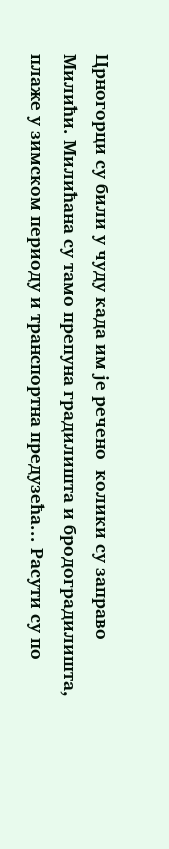Црногорци су били у чуду када им је речено  колики су заправо Милићи. Милићана су тамо препуна градилишта и бродоградилишта, плаже у зимском периоду и транспортна предузећа... Расути су по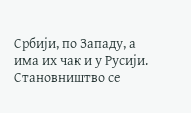Србији, по Западу, а има их чак и у Русији. Становништво се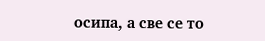осипа, а све се то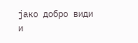јако добро види и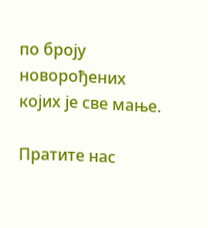по броју новорођених којих је све мање.

Пратите нас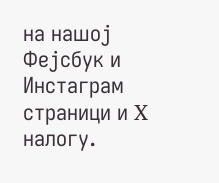на нашој Фејсбук и Инстаграм страници и X налогу.